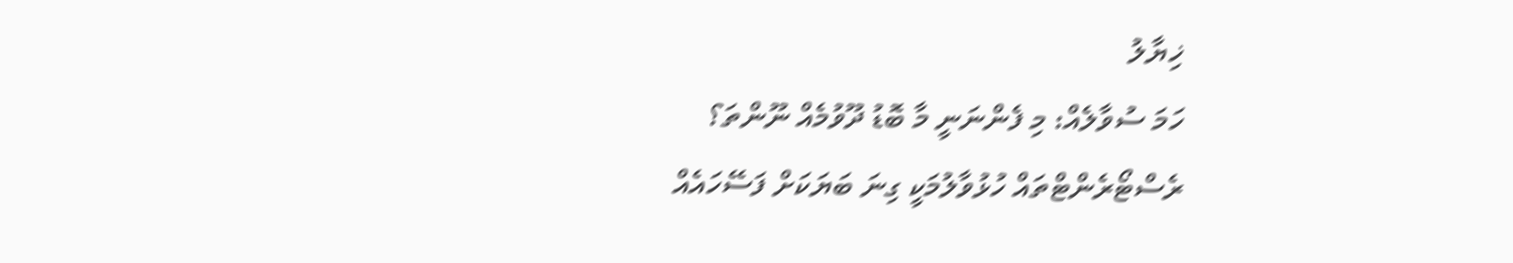ޚިޔާލު
ހަމަ ސުވާލެއް: މި ފެންނަނީ މާ ބޮޑު ދޫވުމެއް ނޫންތަ؟
ރެސްޓޯރެންޓްތައް ހުޅުވާލުމަކީ ގިނަ ބަޔަކަށް ފަސޭހައެއް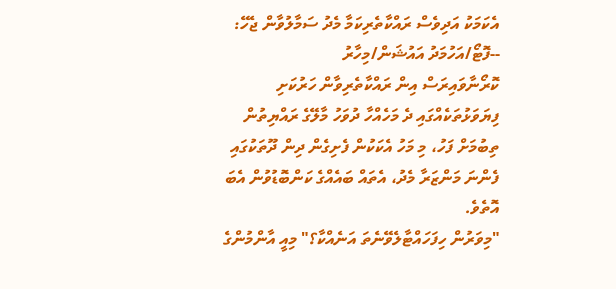އެކަމަކު އަދިވެސް ރައްކާތެރިކަމާ މެދު ސަމާލުވާން ޖެހޭ: --ފޮޓޯ/އަހުމަދު އައުޝަން/މިހާރު
ކޮރޯނާވައިރަސް އިން ރައްކާތެރިވާން ހަރުކަށި ފިޔަވަޅުތަކެއްގައި ދެ މަހެއްހާ ދުވަހު މާލޭގެ ރައްޔިތުން ތިބުމަށް ފަހު، މި މަހު އެކަކުން ފެށިގެން ދިން ދޫތަކުގައި ފެންނަ މަންޒަރާ މެދު، އެތައް ބައެއްގެ ކަންބޮޑުވުން އެބަ އޮތެވެ.
"މިވަރުން ހިފަހައްޓާލެވޭނެތަ އަނެއްކާ؟" މިއީ އާންމުންގެ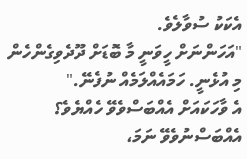އެކަކު ސުވާލެވެ.
"އަހަންނަށް ހީވަނީ މާ ބޮޑަށް ދޫދެވިގެންހެން މި އުޅެނީ. ހަމައެއްލަމެއް ނުފެނޭ."
އެ ވާހަކައަށް އެއްބަސްވެވޭ ހެއްޔެވެ؟ އެއްބަސްނުވެވޭ ނަމަ،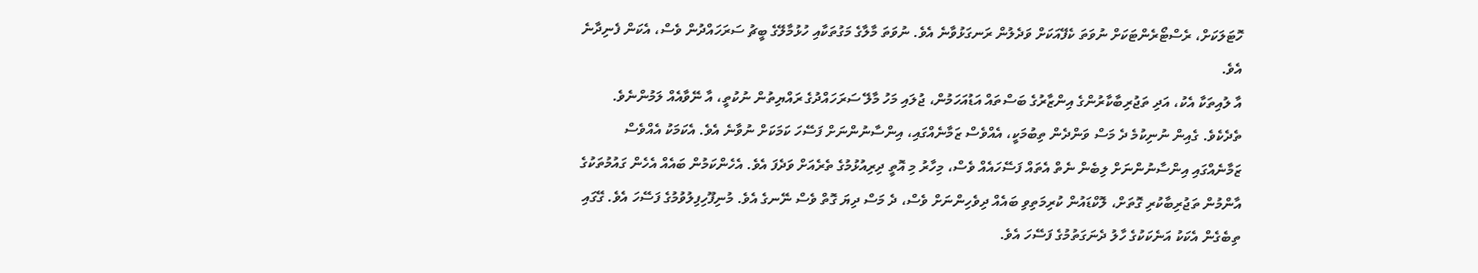ހޮޓަލަކަށް، ރެސްޓޯރެންޓަކަށް ނުވަތަ ކެފޭއަކަށް ވަދެލުން ރަނގަޅުވާނެ އެވެ. ނުވަތަ މާލާގެ މަގުތަކާއި ހުޅުމާލޭގެ ބީޗު ސަރަހައްދުން ވެސް، އެކަން ފެނިދާނެ އެވެ.
އާ ލުއިތަކާ އެކު، އަދި ތަޖުރިބާކާރުންގެ އިންޒާރުގެ ބަސްތައް އަޑުއަހަމުން، ޖުލައި މަހު މާލޭ ސަރަހައްދުގެ ރައްޔިތުން ނުކުތީ، އާ ނޭވާއެއް ލަމުންނެވެ. ތެދެކެވެ. ގެއިން ނުނިކުމެ ދެ މަސް ވަންދެން ތިބުމަކީ، އެއްވެސް ޒަމާނެއްގައި، އިންސާނުންނަށް ފަސޭހަ ކަމަކަށް ނުވާނެ އެވެ. އެކަމަކު އެއްވެސް ޒަމާނެއްގައި އިންސާނުންނަށް ލިބެން ނެތް އެތައް ފަސޭހައެއް ވެސް، މިހާރު މި އޮތީ ދިރިއުޅުމުގެ ތެރެއަށް ވަދެފަ އެވެ. އެހެންކަމުން ބައެއް އެހެން ގައުމުތަކުގެ އާންމުން ތަޖުރިބާކުރި ގޮތަށް، ލޮކްޑައުން ކުރިމަތިވި ބައެއް ދިވެހިންނަށް ވެސް، ދެ މަސް ދިޔަ ގޮތް ވެސް ނޭނގެ އެވެ. މުނިފޫހިފިލުވުމުގެ ފަސޭހަ އެވެ. ގޭގައި ތިބެގެން އެކަކު އަނެކަކުގެ ހާލު ދެނަގަތުމުގެ ފަސޭހަ އެވެ.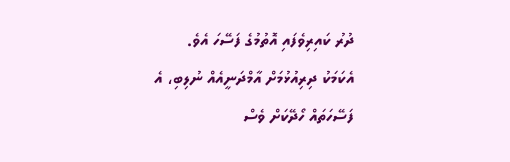ދުރު ކައިރިވެފައި އޮތުމުގެ ފަސޭހަ އެވެ.
އެކަމަކު ދިރިއުޅުމަށް އާމްދަނީއެއް ނުލިބި، އެ ފަސޭހަތައް ހޯދޭކަށް ވެސް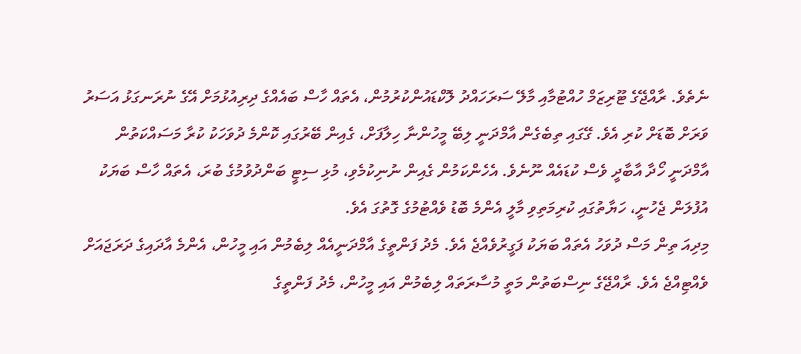ނެތެވެ. ރާއްޖޭގެ ޓޫރިޒަމް ހުއްޓުމާއި މާލޭ ސަރަހައްދު ލޮކްޑައުންކުރުމުން، އެތައް ހާސް ބައެއްގެ ދިރިއުޅުމަށް އޭގެ ނުރަނގަޅު އަސަރު ވަރަށް ބޮޑަށް ކުރި އެވެ. ގޭގައި ތިބެގެން އާމްދަނީ ލިބޭ މީހުންނާ ހިލާފަށް، ގެއިން ބޭރުގައި ކޮންމެ ދުވަހަކު ކުރާ މަސައްކަތުން އާމްދަނީ ހޯދާ އާބާދީ ވެސް ކުޑައެއް ނޫނެވެ. އެހެންކަމުން ގެއިން ނުނިކުމެވި، މުޅި ސިޓީ ބަންދުވުމުގެ ބުރަ، އެތައް ހާސް ބަޔަކު އުފުލަން ޖެހުނީ، ހަޔާތުގައި ކުރިމަތިވި މާލީ އެންމެ ބޮޑު ވެއްޓުމުގެ ގޮތުގަ އެވެ.
މިދިއަ ތިން މަސް ދުވަހު އެތައް ބަޔަކު ފަގީރުވެއްޖެ އެވެ. މެދު ފަންތީގެ އާމްދަނީއެއް ލިބެމުން އައި މީހުން، އެންމެ އާދައިގެ ދަރަޖައަށް ވެއްޓިއްޖެ އެވެ. ރާއްޖޭގެ ނިސްބަތުން މަތީ މުސާރަތައް ލިބެމުން އައި މީހުން، މެދު ފަންތީގެ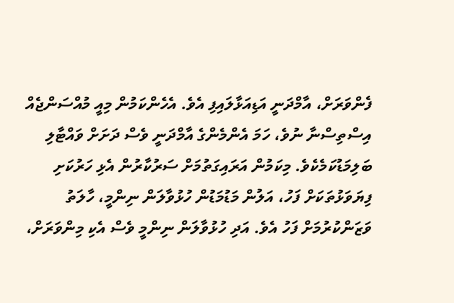ފެންވަރަށް، އާމްދަނީ އަޑިއަޅާލައިފި އެވެ. އެހެންކަމުން މިއީ މުއްސަންޖެއް އިސްތިސްނާ ނުވެ، ހަމަ އެންމެންގެ އާމްދަނީ ވެސް ދަށަށް ވައްޓާލި ބަލިމަޑުކަމެކެވެ. މިކަމުން އަރައިގަތުމަށް ސަރުކާރުން އެޅި ހަރުކަށި ފިޔަވަޅުތަކަށް ފަހު، އަލުން މަޑުމަޑުން ހުޅުވާލަން ނިންމީ، ހާލަތު ވަޒަންކުރުމަށް ފަހު އެވެ. އަދި ހުޅުވާލަން ނިންމީ ވެސް އެކި މިންވަރަށް،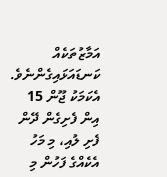އަމާޒުތަކެއް ކަނޑައަޅައިގެންނެވެ.
އެކަމަކު ޖޫން 15 އިން ފެށިގެން ދޭން ފެށި ލުއި، މި މަހު އެކެއްގެ ފަހުން މި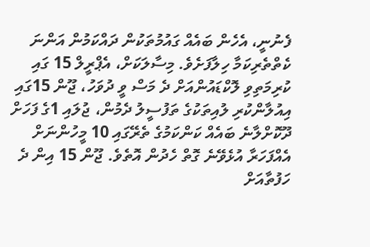ފެނުނީ، އެހެން ބައެއް ގައުމުތަކުން ދައްކަމުން އަންނަ ކެތްތެރިކަމާ ހިލާފަށެވެ. މިސާލަކަށް، އެޕްރީލް 15 ގައި ކުރިމަތިވި ލޮކްޑައުންއަށް ދެ މަސް ވީ ދުވަހު، ޖޫން 15ގައި އިއުލާންކުރި ލުއިތަކުގެ ތަފުސީލު ދެމުން، ޖުލައި 1ގެ ފަހަށް ދޫކޮށްލާނެ ބައެއް ކަންކަމުގެ ތެރޭގައި 10 މީހުންނަށް އެއްފަހަރާ އުޅެވޭނެ ގޮތް ހެދުން އޮތެވެ. ޖޫން 15 އިން ދެ ހަފުތާއަށް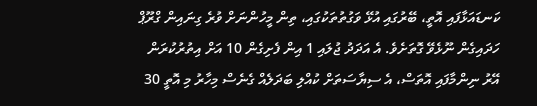ކަނޑައަޅާފައި އޮތީ، ބޭރުގައި އުޅޭ ވަގުތުތަކުގައި، ތިން މީހުންނަށް ވުރެ ގިނައިން ގްރޫޕް ހަދައިގެން ނޫޅެވޭ ގޮތަށެވެ. އެ އަދަދު ޖުލައި 1 އިން ފެށިގެން 10 އަށް އިތުރުކުރަން އޭރު ނިންމާފައި އޮތަސް، އެ ސިޔާސަތަށް ކުއްލި ބަދަލެއް ގެނެސް މިހާރު މި އޮތީ 30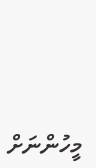މީހުންނަށް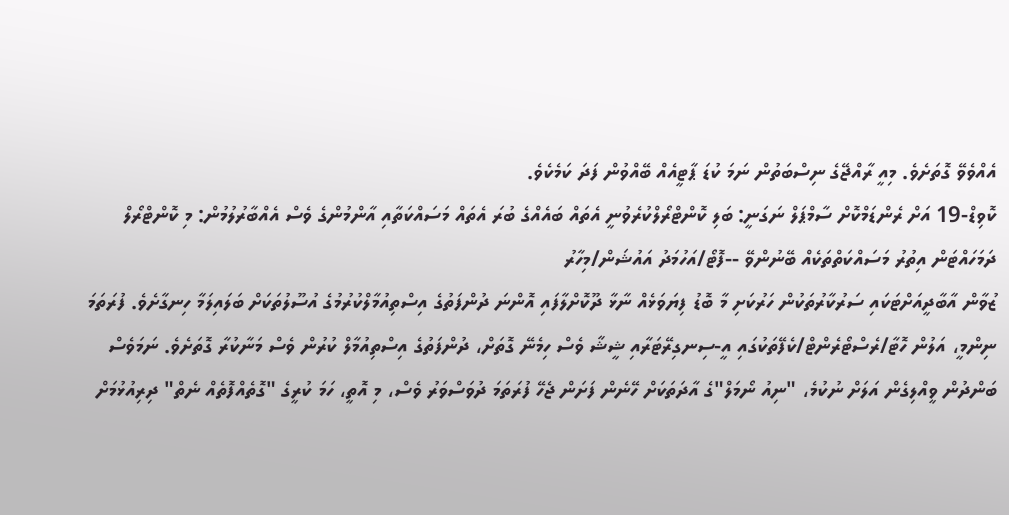އެއްވެވޭ ގޮތަށެވެ. މިއީ ރާއްޖޭގެ ނިސްބަތުން ނަމަ ކުޑަ ޕާޓީއެއް ބޭއްވުން ފަދަ ކަމެކެވެ.
ކޮވިޑް-19 އަށް ރެންޑަމްކޮށް ސާމްޕަލް ނަގަނީ: ބަލި ކޮންޓްރޯލްކުރެވުނީ އެތައް ބައެއްގެ ބުރަ އެތައް މަސައްކަތާއި އާންމުންގެ ވެސް އެއްބާރުލުމުން: މި ކޮންޓްރޯލް ދަމަހައްޓަން އިތުރު މަސައްކަތްތަކެއް ބޭނުންވޭ --ފޮޓޯ/އަހުމަދު އައުޝަން/މިހާރު
ޒުވާން އާބާދީއަށްޓަކައި ސަރުކާރުތަކުން ހަރުކަށި މާ ބޮޑު ފިޔަވަޅެއް ނާޅާ ދޫކޮށްލާފައި އޮންނަ ދުންފަތުގެ އިސްތިއުމާލްކުރުމުގެ އުސޫލުތަކަށް ބަލައިލަމާ ހިނގާށެވެ. ފުރަތަމަ ނިންމީ، އަލުން ހޮޓާ/ރެސްޓޯރެންޓް/ކެފޭތަކުގައި އީ-ސިނގިރޭޓަރާއި ޝީޝާ ވެސް ހިމެނޭ ގޮތަށް، ދުންފަތުގެ އިސްތިއުމާލް ކުރުން ވެސް މަނާކުރާ ގޮތަށެވެ. ނަމަވެސް ބަންދުން ވީއްލިގެން އަލަށް ނުކުމެ، "ނިއު ނޯމަލް"ގެ އާދަތަކަށް ހޭނެން ފަށަން ޖެހޭ ފުރަތަމަ ދުވަސްވަރު ވެސް، މި އޮތީ، ހަމަ ކުރީގެ "ގޮތެއްފޮތެއް ނެތް" ދިރިއުޅުމަށް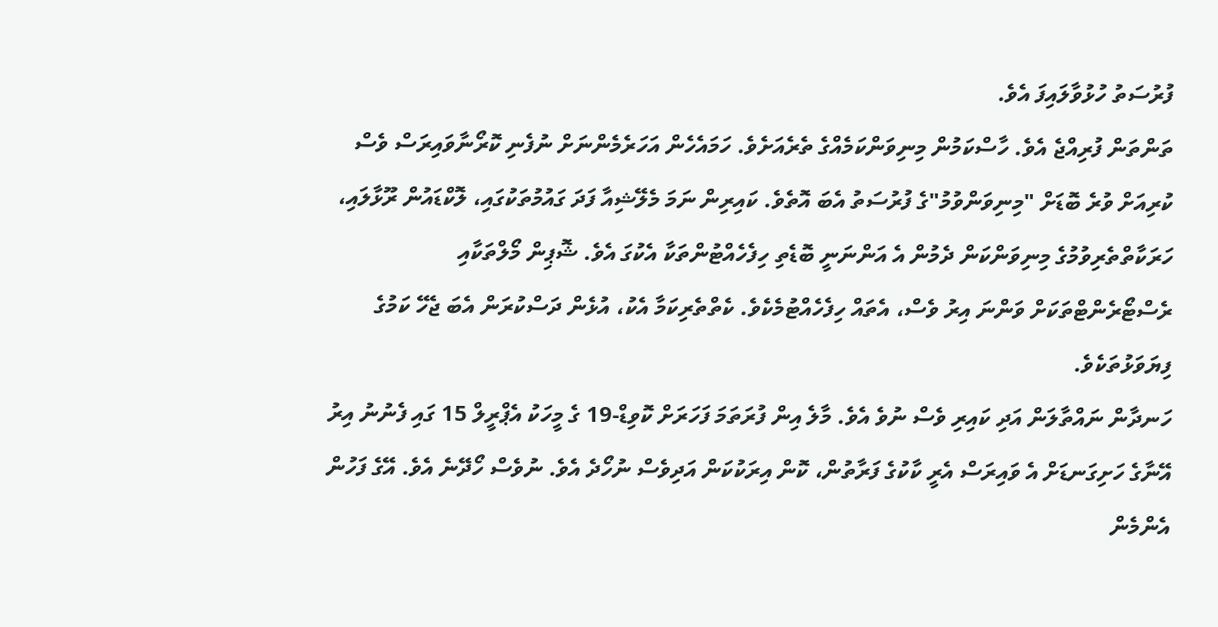ފުރުސަތު ހުޅުވާލައިފަ އެވެ.
ތަންތަން ފުރިއްޖެ އެވެ. ހާސްކަމުން މިނިވަންކަމެއްގެ ތެރެއަށެވެ. ހަމައެހެން އަހަރެމެންނަށް ނުފެނި ކޮރޯނާވައިރަސް ވެސް ކުރިއަށް ވުރެ ބޮޑަށް "މިނިވަންވުމު"ގެ ފުރުސަތު އެބަ އޮތެވެ. ކައިރިން ނަމަ މެލޭޝިއާ ފަދަ ގައުމުތަކުގައި، ލޮކްޑައުން ރޫޅާލައި، ހަރަކާތްތެރިވުމުގެ މިނިވަންކަން ދެމުން އެ އަންނަނީ ބޮޑެތި ހިފެހެއްޓުންތަކާ އެކުގަ އެވެ. ޝޮޕިން މޯލްތަކާއި ރެސްޓޯރެންޓްތަކަށް ވަންނަ އިރު ވެސް، އެތައް ހިފެހެއްޓުމެކެވެ. ކެތްތެރިކަމާ އެކު، އުޅެން ދަސްކުރަން އެބަ ޖެހޭ ކަމުގެ ފިޔަވަޅުތަކެވެ.
ހަނދާން ނައްތާލަން އަދި ކައިރި ވެސް ނުވެ އެވެ. މާލެ އިން ފުރަތަމަ ފަހަރަށް ކޮވިޑް-19 ގެ މީހަކު އެޕްރީލް 15 ގައި ފެނުނު އިރު އޭނާގެ ހަށިގަނޑަށް އެ ވައިރަސް އެރީ ކާކުގެ ފަރާތުން، ކޮން އިރަކުކަން އަދިވެސް ނުހޯދެ އެވެ. ނުވެސް ހޯދޭނެ އެވެ. އޭގެ ފަހުން އެންމެން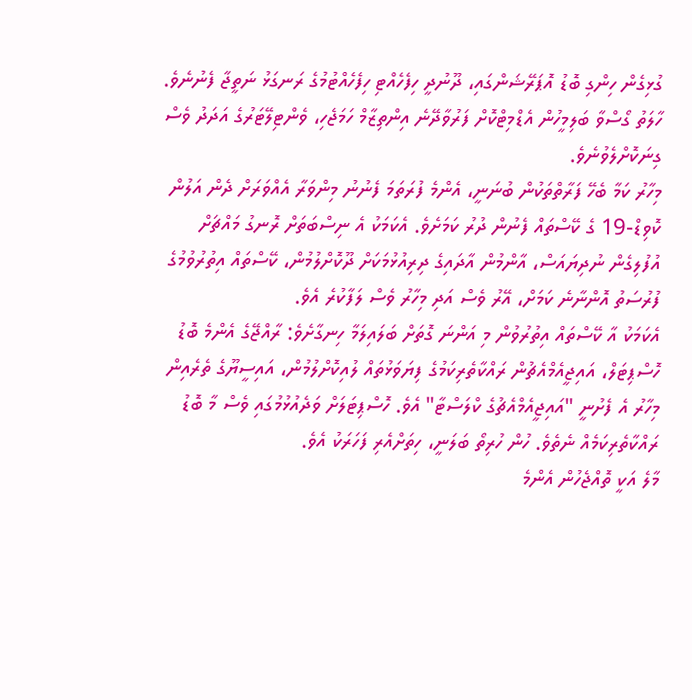ގުޅިގެން ހިންގި ބޮޑު އޮޕަރޭޝަންގައި، ދޫނުދީ ހިފެހެއްޓި ހިފެހެއްޓުމުގެ ރަނގަޅު ނަތީޖާ ފެނުނެވެ. ހާލަތު ގޯސްވާ ބަލިމީހުން އެޑްމިޓްކޮށް ފަރުވާދޭނެ އިންތިޒާމް ހަމަޖެހި، ވެންޓިލޭޓަރުގެ އަދަދު ވެސް ގިނަކޮށްލެވުނެވެ.
މިހާރު ކަމާ ބެހޭ ފަރާތްތަކުން ބުނަނީ، އެންމެ ފުރަތަމަ ފެނުނު މިންވަރާ އެއްވަރަށް ދެން އަލުން ކޮވިޑް-19 ގެ ކޭސްތައް ފެނުން ދުރު ކަމަށެވެ. އެކަމަކު އެ ނިސްބަތަށް ރޮނގު މައްޗަށް އުފުލިގެން ނުދިޔައަސް، އާންމުން އާދައިގެ ދިރިއުޅުމަކަށް ދޫކޮށްލުމުން، ކޭސްތައް އިތުރުވުމުގެ ފުރުސަތު އޮންނާނެ ކަމަށް، އޭރު ވެސް އަދި މިހާރު ވެސް ލަފާކުރެ އެވެ.
އެކަމަކު އާ ކޭސްތައް އިތުރުވުން މި އަންނަ ގޮތަށް ބަލައިލަމާ ހިނގާށެވެ: ރާއްޖޭގެ އެންމެ ބޮޑު ހޮސްޕިޓަލް، އައިޖީއެމްއެޗުން ރައްކާތެރިކަމުގެ ފިޔަވަޅުތައް ލުއިކޮށްލުމުން، އައިސީޔޫގެ ތެރެއިން މިހާރު އެ ފެށުނީ "އައިޖީއެމްއެޗުގެ ކްލަސްޓާ" އެވެ. ހޮސްޕިޓަލަށް ވަދެއުޅުމުގައި ވެސް މާ ބޮޑު ރައްކާތެރިކަމެއް ނެތެވެ. ހުން ހުރިތޯ ބަލަނީ، ހިތަށްއެރި ފަހަރަކު އެވެ.
މާލެ އަކީ ތޮއްޖެހުން އެންމެ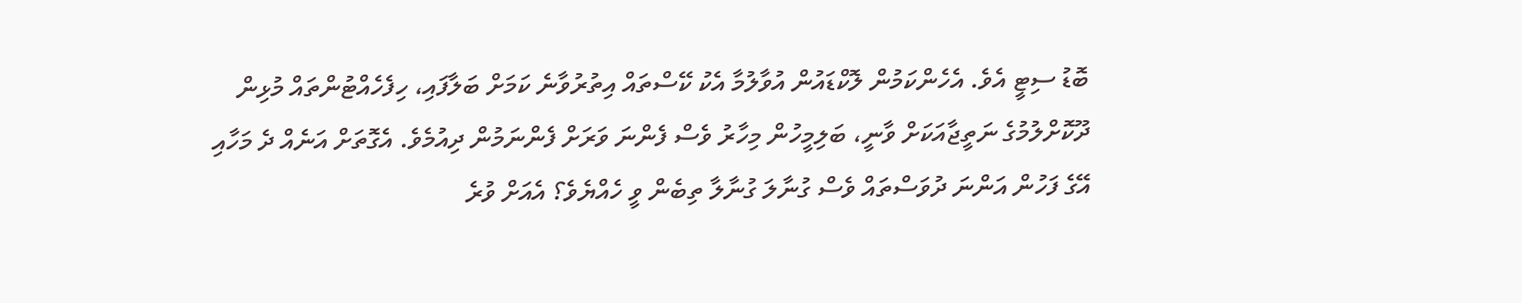ބޮޑު ސިޓީ އެވެ. އެހެންކަމުން ލޮކްޑައުން އުވާލުމާ އެކު ކޭސްތައް އިތުރުވާނެ ކަމަށް ބަލާފައި، ހިފެހެއްޓުންތައް މުޅިން ދޫކޮށްލުމުގެ ނަތީޖާއަކަށް ވާނީ، ބަލިމީހުން މިހާރު ވެސް ފެންނަ ވަރަށް ފެންނަމުން ދިއުމެވެ. އެގޮތަށް އަނެއް ދެ މަހާއި އޭގެ ފަހުން އަންނަ ދުވަސްތައް ވެސް ގުނާލަ ގުނާލާ ތިބެން ވީ ހެއްޔެވެ؟ އެއަށް ވުރެ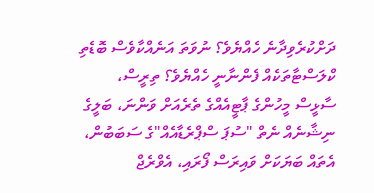ދަށްކުރެވިދާނެ ހެއްޔެވެ؟ ނުވަތަ އަނެއްކާވެސް ބޮޑެތި ކްލަސްޓާތަކެއް ފެންނާނީ ހެއްޔެވެ؟ ތިރީސް، ސާޅީސް މީހުންގެ ޕާޓީއެއްގެ ތެރެއަށް ވަންނަ، ބަލީގެ ނިޝާނެއް ނެތް "ސުޕަ ސްޕްރެޑާއެއް"ގެ ސަބަބުން، އެތައް ބަޔަކަށް ވައިރަސް ފޯރައި، އެވްރެޖް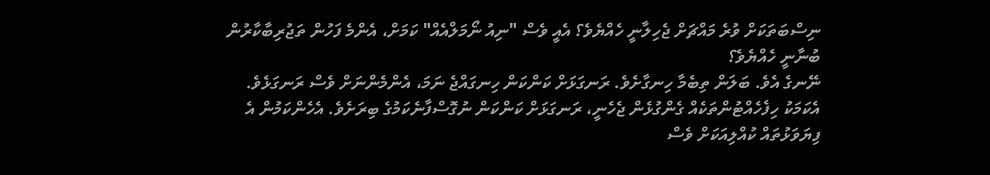ނިސްބަތަކަށް ވުރެ މައްޗަށް ޖެހިލާނީ ހެއްޔެވެ؟ އެއީ ވެސް "ނިއު ނޯމަލްއެއް" ކަމަށް، އެންމެ ފަހުން ތަޖުރިބާކާރުން ބުނާނީ ހެއްޔެވެ؟
ނޭނގެ އެވެ. ބަލަން ތިބެމާ ހިނގާށެވެ. ރަނގަޅަށް ކަންކަން ހިނގައްޖެ ނަމަ، އެންމެންނަށް ވެސް ރަނގަޅެވެ. އެކަމަކު ހިފެހެއްޓުންތަކެއް ގެންގުޅެން ޖެހެނީ، ރަނގަޅަށް ކަންކަން ނުގޮސްފާނެކަމުގެ ބިރަށެވެ. އެހެންކަމުން އެ ފިޔަވަޅުތައް ކުއްލިއަކަށް ވެސް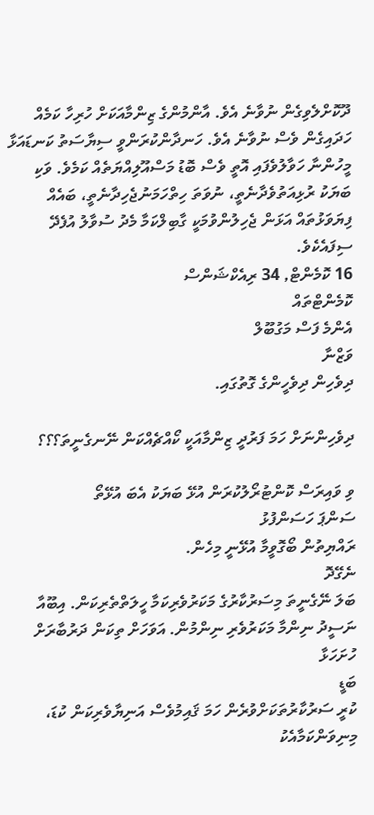ދޫކޮށްލެވިގެން ނުވާނެ އެވެ. އާންމުންގެ ޒިންމާއަކަށް ހުރިހާ ކަމެއް ހަދައިގެން ވެސް ނުވާނެ އެވެ. ހަނދާންކުރަންވީ ސިޔާސަތު ކަނޑައަޅާ މީހުންނާ ހަވާލުވެފައި އޮތީ ވެސް ބޮޑު މަސްއޫލިއްޔަތެއް ކަމެވެ. ވަކި ބަޔަކު ރުޅިއަތުވެދާނެތީ، ނުވަތަ ހިތްހަމަނުޖެހިދާނެތީ، ބައެއް ފިޔަވަޅުތައް އަޅަން ޖެހިލުންވުމަކީ ގާބިލްކަމާ މެދު ސުވާލު އުފެދޭ ސިފައެކެވެ.
16 ކޮމެންޓް, 34 ރިއެކްޝަންސް
ކޮމެންޓްތައް
އެންމެ ފަސް މަގުބޫލް
ވަޒްނާ
ދިވެހިން ދިވެހީންގެ ގޮތުގައި.

ދިވެހިންނަށް ހަމަ ފަރުދީ ޒިންމާއަކީ ކޯއްޗެއްކަން ނޭނގެނީތަ؟؟؟

ވި ވައިރަސް ކޮންޓުރޯލުކުރަން އުޅޭ ބަޔަކު އެބަ އުޅޭތޯ
ސަންޕަ ހަސަންފުޅު
ރައްޔިތުން ބޯގޮވީމާ އުޅޭނީ މިހެން.
ނެގޭދޮ
ބަލަ ނޭގެނީތަ މިސަރުކާރުގެ މަކަރުވެރިކަމާ ހީލަތްތެރިކަން. އިބޫއާ ނަސީދު ނިންމާ މަކަރުވެރި ނިންމުން. އަވަހަށް ތިކަން ދަރުބާރަށް ހުށަހަޅާ
ބަޑީ
ކުރީ ސަރުކާރުތަކަށްވުރެން ހަމަ ޤައިމުވެސް އަނިޔާވެރިކަން ކުޑަ، މިނިވަންކަމާއެކު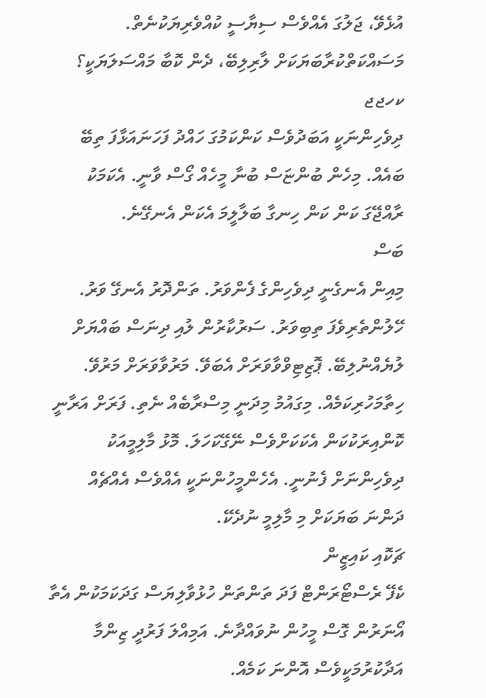އުޅެވޭ، ޖަލުގަ އެއްވެސް ސިޔާސީ ކުއްވެރިޔަކުނެތް. މަސައްކަތްކުރާބަޔަކަށް ލާރިލިބޭ، ދެން ކޮބާ މައްސަލަޔަކީ؟
ކހޖޖ
ދިވެހިންނަކީ އަބަދުވެސް ކަންކަމުގަ ހައްދު ފަހަނައަޅާފަ ތިބޭ ބައެއް. މިހެން ބުންޏަސް ބުނާ މީހެއް ގޯސް ވާނީ. އެކަމަކު ރާއްޖޭގަ ކަން ކަން ހިނގާ ބަލާލީމަ އެކަން އެނގޭނެ.
ބަސް
މިއިން އެނގެނީ ދިވެހިންގެ ފެންވަރު. ތަންދޮރު އެނގޭ ވަރު. ހޭލުންތެރިވެފަ ތިބިވަރު. ސަރުކާރުން ލުއި ދިނަސް ބައްޔަށް ލުޔެއްނުލިބޭ. ޕޮޒިޓިވްވާވަރަށް އެބަވޭ. މަރުވާވަރަށް މަރުވޭ. ހިތާމަހުރިކަމެއް. މިގައުމު މިދަނީ މިސްރާބެއް ނެތި. ފަރަށް އަރާނީ ކޮންއިރަކުކަން އެކަކަށްވެސް ނޭގޭކަހަލަ. މޮޅު މާލިމީއަކު ދިވެހިންނަށް ފެނުނީ. އެހެންމީހުންނަކީ އެއްވެސް އެއްޗެއް ދަންނަ ބަޔަކަށް މި މާލިމީ ނުދެކޭ.
ޗަކޮއި ކައިޒީން
ކެފޭ ރެސްޓޯރަންޓް ފަދަ ތަންތަން ހުޅުވާލިޔަސް ގަދަކަމަކުން އެތާ އޯނަރުން ގޮސް މީހުން ނުވައްދާނެ. އަމިއްލަ ފަރުދީ ޒިންމާ އަދާކުރުމަކީވެސް އޮންނަ ކަމެއް.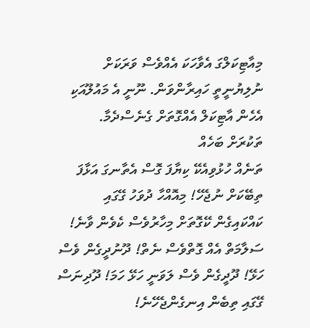މިއާޓިކަލްގަ އެވާހަކަ އެއްވެސް ވަރަކަށް ނުލިޔުނީތީ ހައިރާންވަން. ނޫނީ އެ މައުލޫއަކި އެހެން އާޓިކަލް އެއްގޮތަށް ގެނެސްދެމާ.
ތަކުރަށް ބަހެއް
ތަނެއް ހުޅުވިއެކޭ ކިޔާފަ ގޮސް އެތާނގަ އަޅާފަ ތިބޭކަށް ނުޖެހޭ! މިއޮއްހާ ދުވަހު ގޭގައި ކައްކައިގެން ކޭގޮތަށް މިހާރުވެސް ކެވެން ވާނެ! ސަލާމަތް އެއް ގޮތްވެސް ނެތް! ދޫނުދީގެން ވެސް ހަޅޭ! ދޫދީގެން ވެސް ލަވަނީ ހަޅޭ ހަމަ! ދޫދިނަސް ގޭގައި ތިބެން އިނގެންޖެހޭނެ!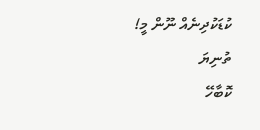ކުޑަކުދިނެއް ނޫން މީ!
ތުނިޔަ
ކޮބާހޭ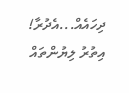ދިހައެއް...އެދުރާ!
އިތުރު ލިޔުންތައް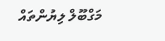މަގްބޫލް ލިޔުންތައް